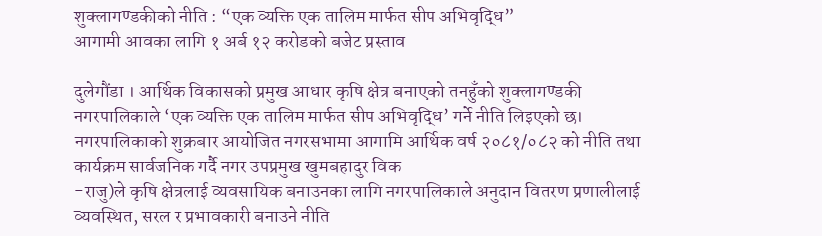शुक्लागण्डकीको नीति : “एक व्यक्ति एक तालिम मार्फत सीप अभिवृद्धि”
आगामी आवका लागि १ अर्ब १२ करोडको बजेट प्रस्ताव

दुलेगौंडा । आर्थिक विकासको प्रमुख आधार कृषि क्षेत्र बनाएको तनहुँको शुक्लागण्डकी नगरपालिकाले ‘एक व्यक्ति एक तालिम मार्फत सीप अभिवृद्धि’ गर्ने नीति लिइएको छ। नगरपालिकाको शुक्रबार आयोजित नगरसभामा आगामि आर्थिक वर्ष २०८१/०८२ को नीति तथा कार्यक्रम सार्वजनिक गर्दै नगर उपप्रमुख खुमबहादुर विक
-राजु)ले कृषि क्षेत्रलाई व्यवसायिक बनाउनका लागि नगरपालिकाले अनुदान वितरण प्रणालीलाई व्यवस्थित, सरल र प्रभावकारी बनाउने नीति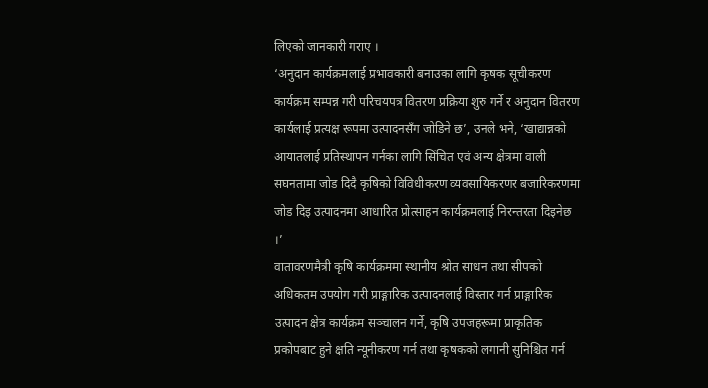लिएको जानकारी गराए ।
‘अनुदान कार्यक्रमलाई प्रभावकारी बनाउका लागि कृषक सूचीकरण कार्यक्रम सम्पन्न गरी परिचयपत्र वितरण प्रक्रिया शुरु गर्ने र अनुदान वितरण कार्यलाई प्रत्यक्ष रूपमा उत्पादनसँग जोडिने छ’, उनले भने, ‘खाद्यान्नको आयातलाई प्रतिस्थापन गर्नका लागि सिंचित एवं अन्य क्षेत्रमा वाली सघनतामा जोड दिदै कृषिको विविधीकरण व्यवसायिकरणर बजारिकरणमा जोड दिइ उत्पादनमा आधारित प्रोत्साहन कार्यक्रमलाई निरन्तरता दिइनेछ ।’
वातावरणमैत्री कृषि कार्यक्रममा स्थानीय श्रोत साधन तथा सीपको अधिकतम उपयोग गरी प्राङ्गारिक उत्पादनलाई विस्तार गर्न प्राङ्गारिक उत्पादन क्षेत्र कार्यक्रम सञ्चालन गर्ने, कृषि उपजहरूमा प्राकृतिक प्रकोपबाट हुने क्षति न्यूनीकरण गर्न तथा कृषकको लगानी सुनिश्चित गर्न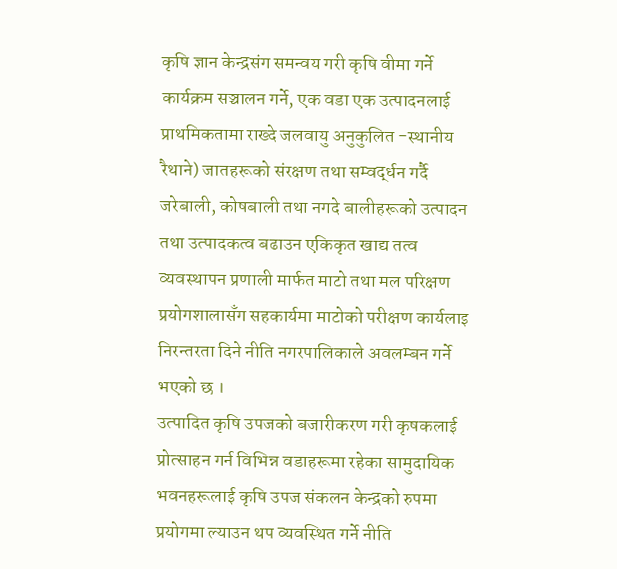कृषि ज्ञान केन्द्रसंग समन्वय गरी कृषि वीमा गर्ने कार्यक्रम सञ्चालन गर्ने, एक वडा एक उत्पादनलाई प्राथमिकतामा राख्दे जलवायु अनुकुलित -स्थानीय रैथाने) जातहरूको संरक्षण तथा सम्वर्द्धन गर्दै जरेबाली, कोषबाली तथा नगदे बालीहरूको उत्पादन तथा उत्पादकत्व बढाउन एकिकृत खाद्य तत्व व्यवस्थापन प्रणाली मार्फत माटो तथा मल परिक्षण प्रयोगशालासँग सहकार्यमा माटोको परीक्षण कार्यलाइ निरन्तरता दिने नीति नगरपालिकाले अवलम्बन गर्ने भएको छ ।
उत्पादित कृषि उपजको बजारीकरण गरी कृषकलाई प्रोत्साहन गर्न विभिन्न वडाहरूमा रहेका सामुदायिक भवनहरूलाई कृषि उपज संकलन केन्द्रको रुपमा प्रयोगमा ल्याउन थप व्यवस्थित गर्ने नीति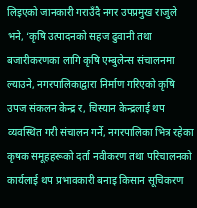लिइएको जानकारी गराउँदै नगर उपप्रमुख राजुले भने, ‘कृषि उत्पादनको सहज ढुवानी तथा बजारीकरणका लागि कृषि एम्बुलेन्स संचालनमा ल्याउने, नगरपालिकाद्वारा निर्माण गरिएको कृषि उपज संकलन केन्द्र र, चिस्यान केन्द्रलाई थप व्यवस्थित गरी संचालन गर्ने, नगरपालिका भित्र रहेका कृषक समूहहरूको दर्ता नवीकरण तथा परिचालनको कार्यलाई थप प्रभावकारी बनाइ किसान सूचिकरण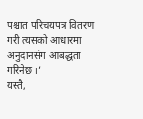पश्चात परिचयपत्र वितरण गरी त्यसको आधारमा अनुदानसंग आबद्धता गरिनेछ ।’
यस्तै,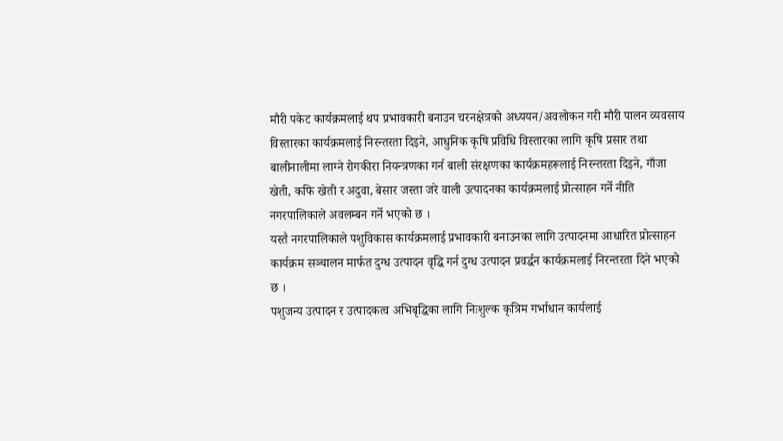मौरी पकेट कार्यक्रमलाई थप प्रभावकारी बनाउन चरनक्षेत्रको अध्ययन/अवलोकन गरी मौरी पालन व्यवसाय विस्तारका कार्यक्रमलाई निरन्तरता दिइने, आधुनिक कृषि प्रविधि विस्तारका लागि कृषि प्रसार तथा बालीनालीमा लाग्ने रोगकीरा नियन्त्रणका गर्न बाली संरक्षणका कार्यक्रमहरूलाई निरन्तरता दिइने, गाँजा खेती, कफि खेती र अदुवा, बेसार जस्ता जरे वाली उत्पादनका कार्यक्रमलाई प्रोत्साहन गर्ने नीति नगरपालिकाले अवलम्बन गर्ने भएको छ ।
यस्तै नगरपालिकाले पशुविकास कार्यक्रमलाई प्रभावकारी बनाउनका लागि उत्पादनमा आधारित प्रोत्साहन कार्यक्रम सञ्चालन मार्फत दुग्ध उत्पादन वृद्धि गर्न दुग्ध उत्पादन प्रवर्द्धन कार्यक्रमलाई निरन्तरता दिने भएको छ ।
पशुजन्य उत्पादन र उत्पादकत्व अभिबृद्धिका लागि निःशुल्क कृत्रिम गर्भाधान कार्यलाई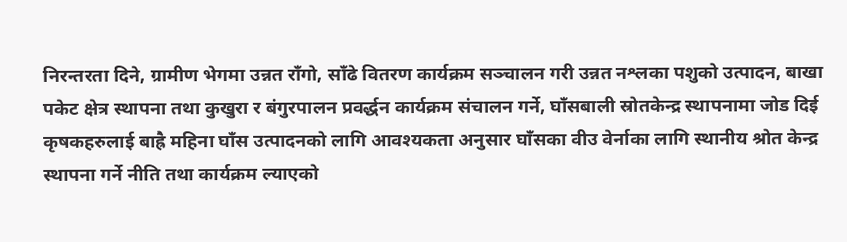निरन्तरता दिने, ग्रामीण भेगमा उन्नत राँगो, साँढे वितरण कार्यक्रम सञ्चालन गरी उन्नत नश्लका पशुको उत्पादन, बाखा पकेट क्षेत्र स्थापना तथा कुखुरा र बंगुरपालन प्रवर्द्धन कार्यक्रम संचालन गर्ने, घाँसबाली स्रोतकेन्द्र स्थापनामा जोड दिई कृषकहरुलाई बाह्रै महिना घाँस उत्पादनको लागि आवश्यकता अनुसार घाँसका वीउ वेर्नाका लागि स्थानीय श्रोत केन्द्र स्थापना गर्ने नीति तथा कार्यक्रम ल्याएको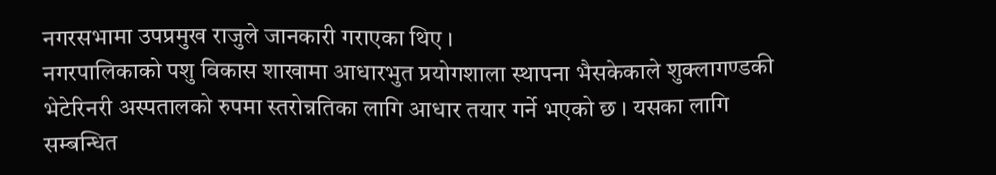नगरसभामा उपप्रमुख राजुले जानकारी गराएका थिए ।
नगरपालिकाको पशु विकास शाखामा आधारभुत प्रयोगशाला स्थापना भैसकेकाले शुक्लागण्डकी भेटेरिनरी अस्पतालको रुपमा स्तरोन्नतिका लागि आधार तयार गर्ने भएको छ । यसका लागि सम्बन्धित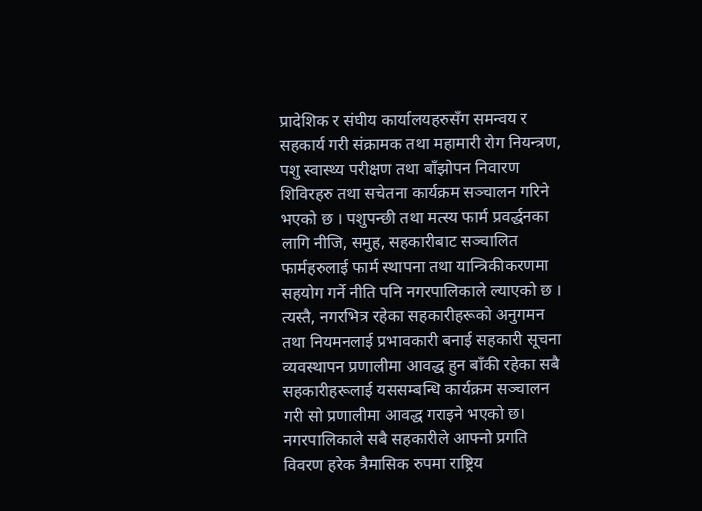प्रादेशिक र संघीय कार्यालयहरुसँग समन्वय र सहकार्य गरी संक्रामक तथा महामारी रोग नियन्त्रण, पशु स्वास्थ्य परीक्षण तथा बाँझोपन निवारण शिविरहरु तथा सचेतना कार्यक्रम सञ्चालन गरिने भएको छ । पशुपन्छी तथा मत्स्य फार्म प्रवर्द्धनका लागि नीजि, समुह, सहकारीबाट सञ्चालित फार्महरुलाई फार्म स्थापना तथा यान्त्रिकीकरणमा सहयोग गर्ने नीति पनि नगरपालिकाले ल्याएको छ ।
त्यस्तै, नगरभित्र रहेका सहकारीहरूको अनुगमन तथा नियमनलाई प्रभावकारी बनाई सहकारी सूचना व्यवस्थापन प्रणालीमा आवद्ध हुन बाँकी रहेका सबै सहकारीहरूलाई यससम्बन्धि कार्यक्रम सञ्चालन गरी सो प्रणालीमा आवद्ध गराइने भएको छ। नगरपालिकाले सबै सहकारीले आफ्नो प्रगति विवरण हरेक त्रैमासिक रुपमा राष्ट्रिय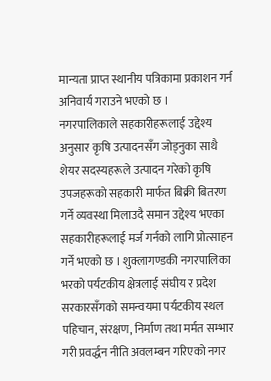मान्यता प्राप्त स्थानीय पत्रिकामा प्रकाशन गर्न अनिवार्य गराउने भएको छ ।
नगरपालिकाले सहकारीहरूलाई उद्देश्य अनुसार कृषि उत्पादनसँग जोड्नुका साथै शेयर सदस्यहरूले उत्पादन गरेको कृषि उपजहरूको सहकारी मार्फत बिक्री बितरण गर्ने व्यवस्था मिलाउदै समान उद्देश्य भएका सहकारीहरूलाई मर्ज गर्नको लागि प्रोत्साहन गर्ने भएको छ । शुक्लागण्डकी नगरपालिका भरको पर्यटकीय क्षेत्रलाई संघीय र प्रदेश सरकारसँगको समन्वयमा पर्यटकीय स्थल पहिचान, संरक्षण, निर्माण तथा मर्मत सम्भार गरी प्रवर्द्धन नीति अवलम्बन गरिएको नगर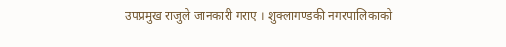उपप्रमुख राजुले जानकारी गराए । शुक्लागण्डकी नगरपालिकाको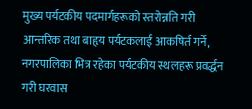मुख्य पर्यटकीय पदमार्गहरूको स्तरोन्नति गरी आन्तरिक तथा बाहृय पर्यटकलाई आकषिर्त गर्ने, नगरपालिका भित्र रहेका पर्यटकीय स्थलहरू प्रवर्द्धन गरी घरवास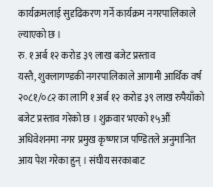कार्यक्रमलाई सुदृढिकरण गर्ने कार्यक्रम नगरपालिकाले ल्याएको छ ।
रु. १ अर्ब १२ करोड ३९ लाख बजेट प्रस्ताव
यस्तै, शुक्लागण्डकी नगरपालिकाले आगामी आर्थिक वर्ष २०८१/०८२ का लागि १ अर्ब १२ करोड ३९ लाख रुपैयाँको बजेट प्रस्ताव गरेको छ । शुक्रवार भएको १५औं अधिवेशनमा नगर प्रमुख कृष्णराज पण्डितले अनुमानित आय पेश गरेका हुन् । संघीय सरकाबाट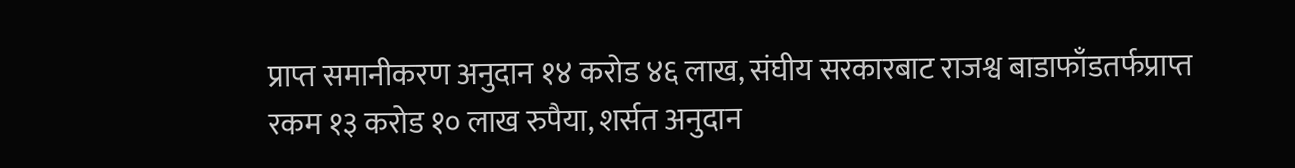प्राप्त समानीकरण अनुदान १४ करोड ४६ लाख, संघीय सरकारबाट राजश्व बाडाफाँडतर्फप्राप्त रकम १३ करोड १० लाख रुपैया, शर्सत अनुदान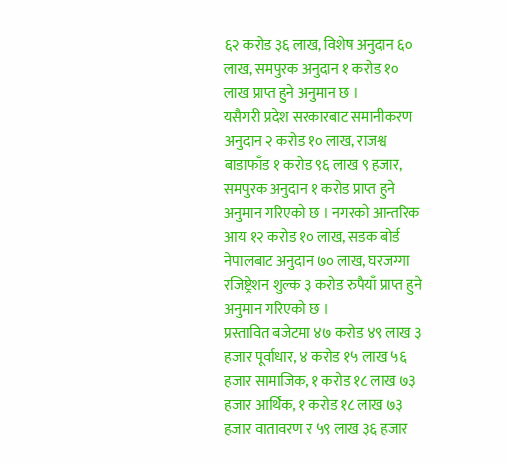६२ करोड ३६ लाख, विशेष अनुदान ६० लाख, समपुरक अनुदान १ करोड १० लाख प्राप्त हुने अनुमान छ ।
यसैगरी प्रदेश सरकारबाट समानीकरण अनुदान २ करोड १० लाख, राजश्व बाडाफाँड १ करोड ९६ लाख ९ हजार, समपुरक अनुदान १ करोड प्राप्त हुने अनुमान गरिएको छ । नगरको आन्तरिक आय १२ करोड १० लाख, सडक बोर्ड नेपालबाट अनुदान ७० लाख, घरजग्गा रजिष्ट्रेशन शुल्क ३ करोड रुपैयाँ प्राप्त हुने अनुमान गरिएको छ ।
प्रस्तावित बजेटमा ४७ करोड ४९ लाख ३ हजार पूर्वाधार, ४ करोड १५ लाख ५६ हजार सामाजिक, १ करोड १८ लाख ७३ हजार आर्थिक, १ करोड १८ लाख ७३ हजार वातावरण र ५९ लाख ३६ हजार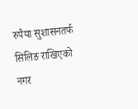रुपैया सुशासनतर्फ सिलिङ राखिएको नगर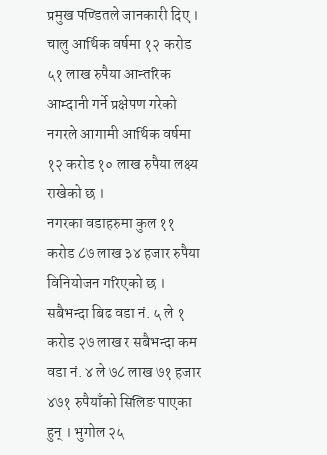प्रमुख पण्डितले जानकारी दिए । चालु आर्थिक वर्षमा १२ करोड ५१ लाख रुपैया आन्तरिक आम्दानी गर्ने प्रक्षेपण गरेको नगरले आगामी आर्थिक वर्षमा १२ करोड १० लाख रुपैया लक्ष्य राखेको छ ।
नगरका वडाहरुमा कुल ११ करोड ८७ लाख ३४ हजार रुपैया विनियोजन गरिएको छ । सबैभन्दा बिढ वडा नं. ५ ले १ करोड २७ लाख र सबैभन्दा कम वडा नं. ४ ले ७८ लाख ७१ हजार ४७१ रुपैयाँको सिलिङ पाएका हुन् । भुगोल २५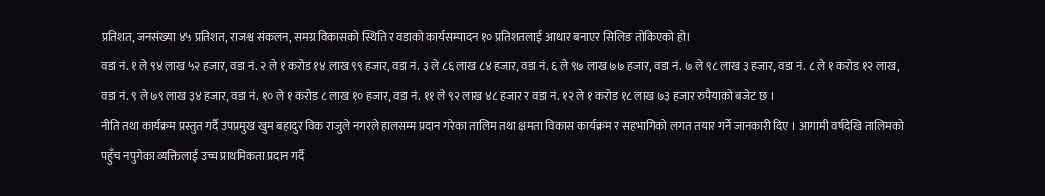प्रतिशत, जनसंख्या ४५ प्रतिशत, राजश्व संकलन, समग्र विकासको स्थिति र वडाको कार्यसम्पादन १० प्रतिशतलाई आधार बनाएर सिलिङ तोकिएको हो।
वडा नं. १ ले ९४ लाख ५२ हजार, वडा नं. २ ले १ करोड १४ लाख ९९ हजार, वडा नं. ३ ले ८६ लाख ८४ हजार, वडा नं. ६ ले ९७ लाख ७७ हजार, वडा नं. ७ ले ९८ लाख ३ हजार, वडा नं. ८ ले १ करोड १२ लाख, वडा नं. ९ ले ७९ लाख ३४ हजार, वडा नं. १० ले १ करोड ८ लाख १० हजार, वडा नं. ११ ले ९२ लाख ४८ हजार र वडा नं. १२ ले १ करोड १८ लाख ७३ हजार रुपैयाको बजेट छ ।
नीति तथा कार्यक्रम प्रस्तुत गर्दै उपप्रमुख खुम बहादुर विक राजुले नगरले हालसम्म प्रदान गरेका तालिम तथा क्षमता विकास कार्यक्रम र सहभागिको लगत तयार गर्ने जानकारी दिए । आगामी वर्षदेखि तालिमको पहुँच नपुगेका व्यक्तिलाई उच्च प्राथमिकता प्रदान गर्दै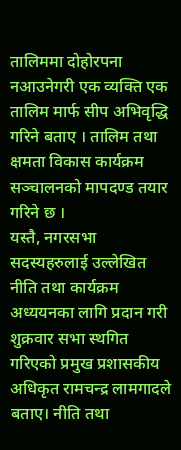तालिममा दोहोरपना नआउनेगरी एक व्यक्ति एक तालिम मार्फ सीप अभिवृद्धि गरिने बताए । तालिम तथा क्षमता विकास कार्यक्रम सञ्चालनको मापदण्ड तयार गरिने छ ।
यस्तै, नगरसभा सदस्यहरुलाई उल्लेखित नीति तथा कार्यक्रम अध्ययनका लागि प्रदान गरी शुक्रवार सभा स्थगित गरिएको प्रमुख प्रशासकीय अधिकृत रामचन्द्र लामगादले बताए। नीति तथा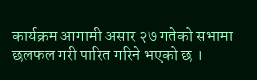कार्यक्रम आगामी असार २७ गतेको सभामा छलफल गरी पारित गरिने भएको छ ।